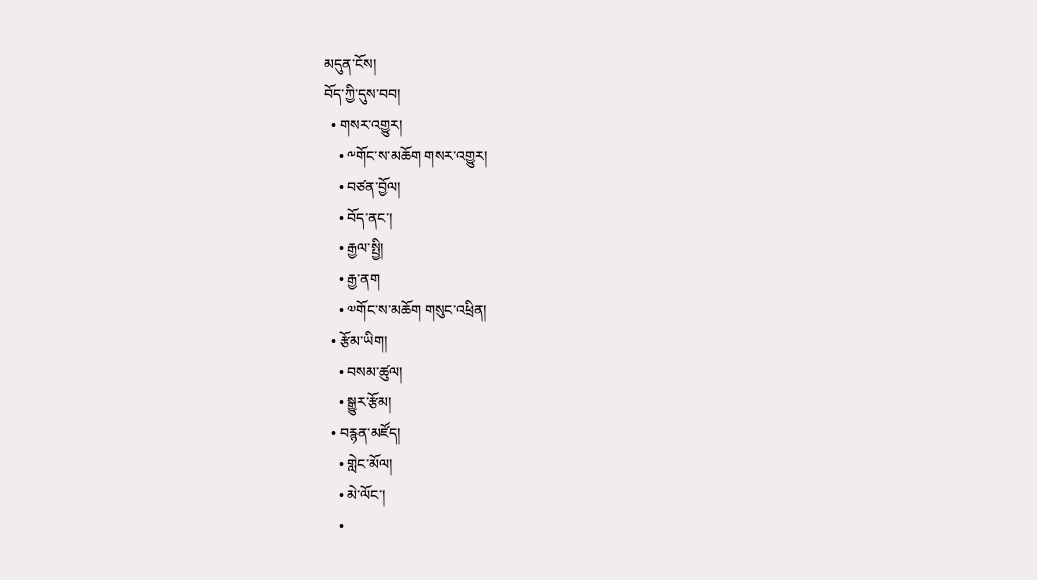མདུན་ངོས།
བོད་ཀྱི་དུས་བབ།
  • གསར་འགྱུར།
    • ༸གོང་ས་མཆོག གསར་འགྱུར།
    • བཙན་བྱོལ།
    • བོད་ནང་།
    • རྒྱལ་སྤྱི།
    • རྒྱ་ནག
    • ༧གོང་ས་མཆོག གསུང་འཕྲིན།
  • རྩོམ་ཡིག།
    • བསམ་ཚུལ།
    • སྒྱུར་རྩོམ།
  • བརྙན་མཛོད།
    • གླེང་མོལ།
    • མེ་ལོང་།
    •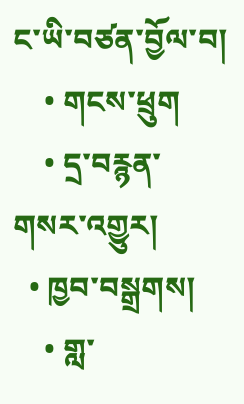ང་ཡི་བཙན་བྱོལ་བ།
    • གངས་ཕྲུག
    • དྲ་བརྙན་གསར་འགྱུར།
  • ཁྱབ་བསྒྲགས།
    • གླ་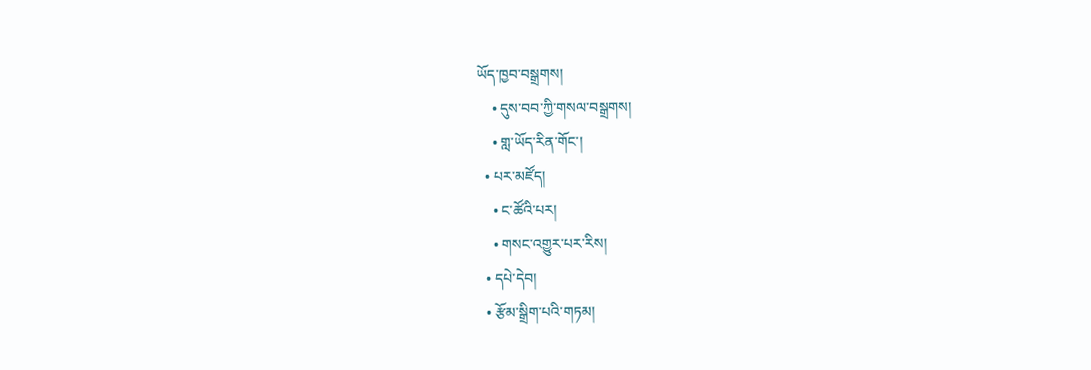ཡོད་ཁྱབ་བསྒྲགས།
    • དུས་བབ་ཀྱི་གསལ་བསྒྲགས།
    • གླ་ཡོད་རིན་གོང་།
  • པར་མཛོད།
    • ང་ཚོའི་པར།
    • གསང་འགྱུར་པར་རིས།
  • དཔེ་དེབ།
  • རྩོམ་སྒྲིག་པའི་གཏམ།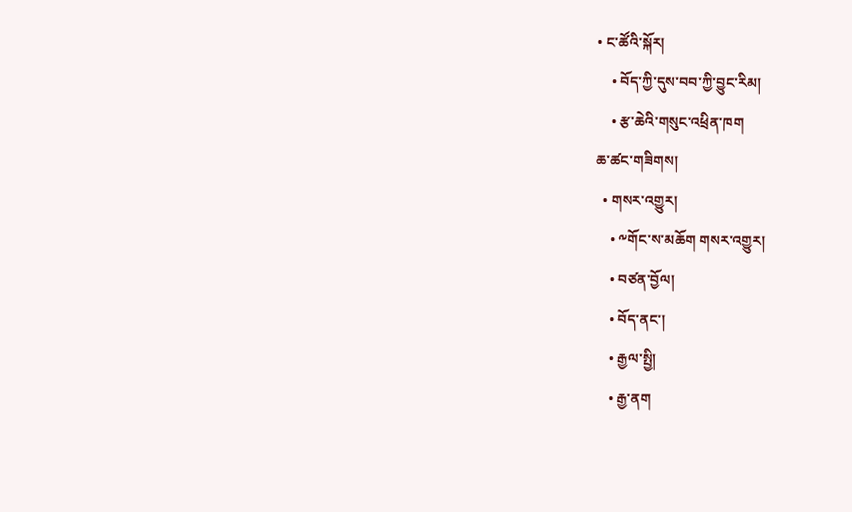• ང་ཚོའི་སྐོར།
    • བོད་ཀྱི་དུས་བབ་ཀྱི་བྱུང་རིམ།
    • རྩ་ཆེའི་གསུང་འཕྲིན་ཁག
ཆ་ཚང་གཟིགས།
  • གསར་འགྱུར།
    • ༸གོང་ས་མཆོག གསར་འགྱུར།
    • བཙན་བྱོལ།
    • བོད་ནང་།
    • རྒྱལ་སྤྱི།
    • རྒྱ་ནག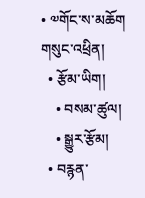• ༧གོང་ས་མཆོག གསུང་འཕྲིན།
  • རྩོམ་ཡིག།
    • བསམ་ཚུལ།
    • སྒྱུར་རྩོམ།
  • བརྙན་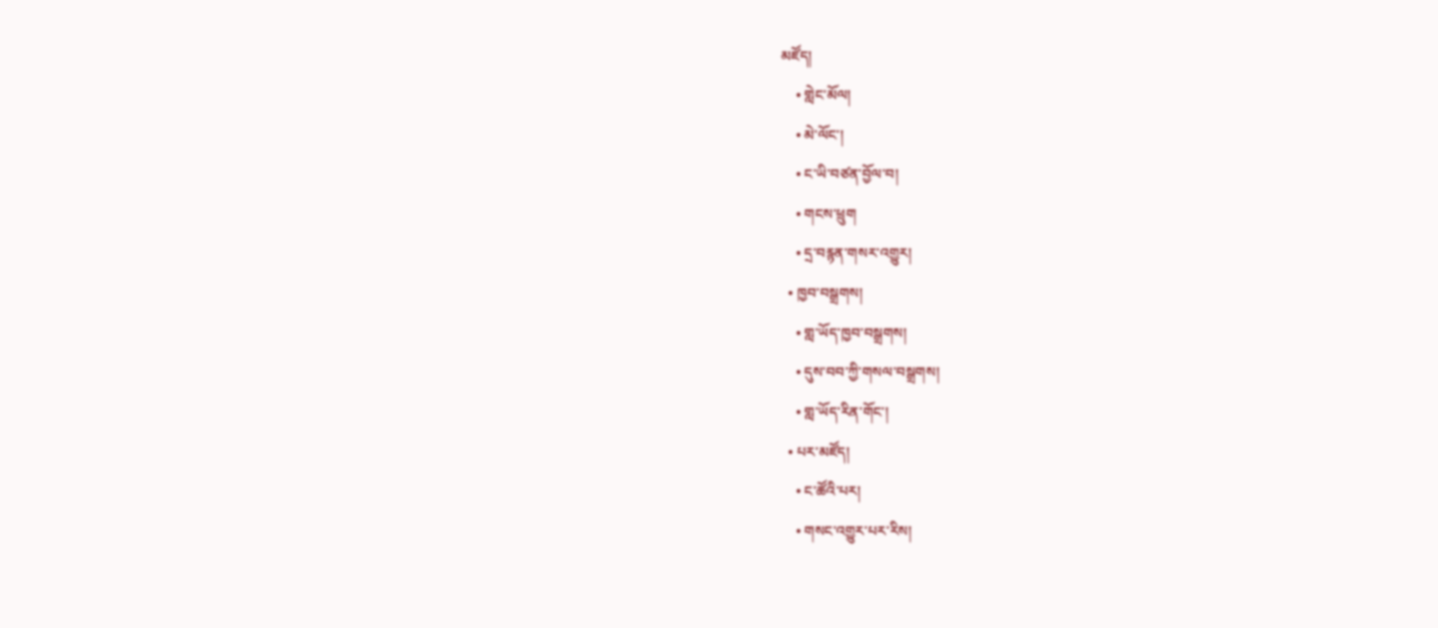མཛོད།
    • གླེང་མོལ།
    • མེ་ལོང་།
    • ང་ཡི་བཙན་བྱོལ་བ།
    • གངས་ཕྲུག
    • དྲ་བརྙན་གསར་འགྱུར།
  • ཁྱབ་བསྒྲགས།
    • གླ་ཡོད་ཁྱབ་བསྒྲགས།
    • དུས་བབ་ཀྱི་གསལ་བསྒྲགས།
    • གླ་ཡོད་རིན་གོང་།
  • པར་མཛོད།
    • ང་ཚོའི་པར།
    • གསང་འགྱུར་པར་རིས།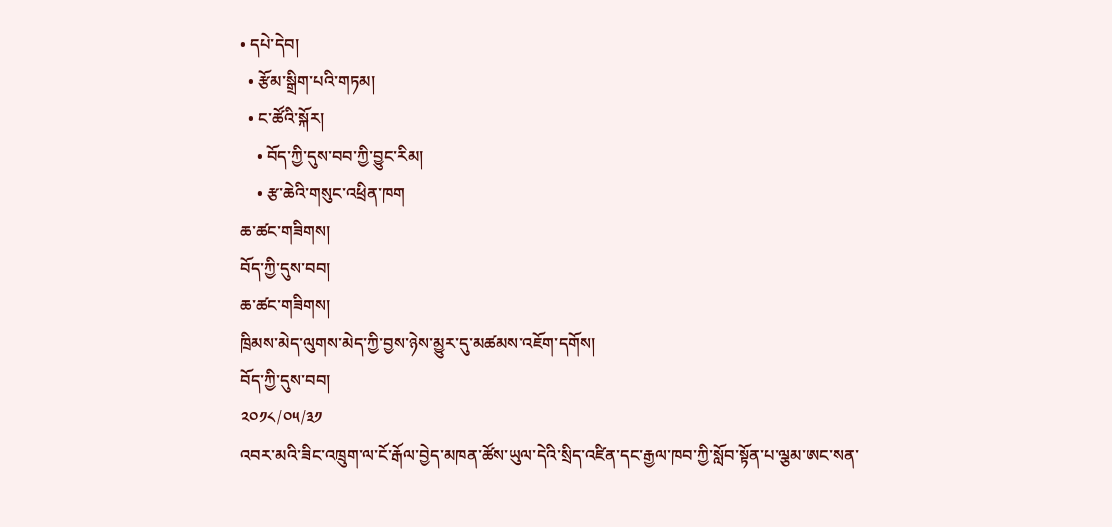• དཔེ་དེབ།
  • རྩོམ་སྒྲིག་པའི་གཏམ།
  • ང་ཚོའི་སྐོར།
    • བོད་ཀྱི་དུས་བབ་ཀྱི་བྱུང་རིམ།
    • རྩ་ཆེའི་གསུང་འཕྲིན་ཁག
ཆ་ཚང་གཟིགས།
བོད་ཀྱི་དུས་བབ།
ཆ་ཚང་གཟིགས།
ཁྲིམས་མེད་ལུགས་མེད་ཀྱི་བྱས་ཉེས་མྱུར་དུ་མཚམས་འཇོག་དགོས།
བོད་ཀྱི་དུས་བབ།
༢༠༡༨/༠༥/༣༡
འབར་མའི་ཟིང་འཁྲུག་ལ་ངོ་རྒོལ་བྱེད་མཁན་ཚོས་ཡུལ་དེའི་སྲིད་འཛིན་དང་རྒྱལ་ཁབ་ཀྱི་སློབ་སྟོན་པ་ལྕམ་ཨང་སན་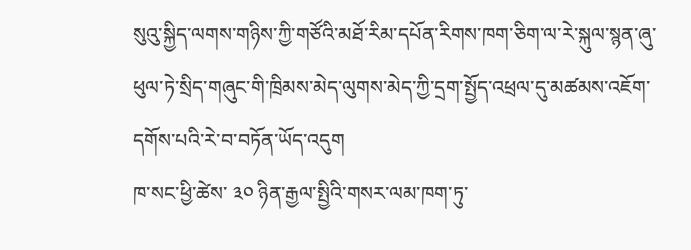སུའུ་སྐྱིད་ལགས་གཉིས་ཀྱི་གཙོའི་མཐོ་རིམ་དཔོན་རིགས་ཁག་ཅིག་ལ་རེ་སྐུལ་སྙན་ཞུ་ཕུལ་ཏེ་སྲིད་གཞུང་གི་ཁྲིམས་མེད་ལུགས་མེད་ཀྱི་དྲག་སྤྱོད་འཕྲལ་དུ་མཚམས་འཇོག་དགོས་པའི་རེ་བ་བཏོན་ཡོད་འདུག
ཁ་སང་ཕྱི་ཚེས་ ༣༠ ཉིན་རྒྱལ་སྤྱིའི་གསར་ལམ་ཁག་ཏུ་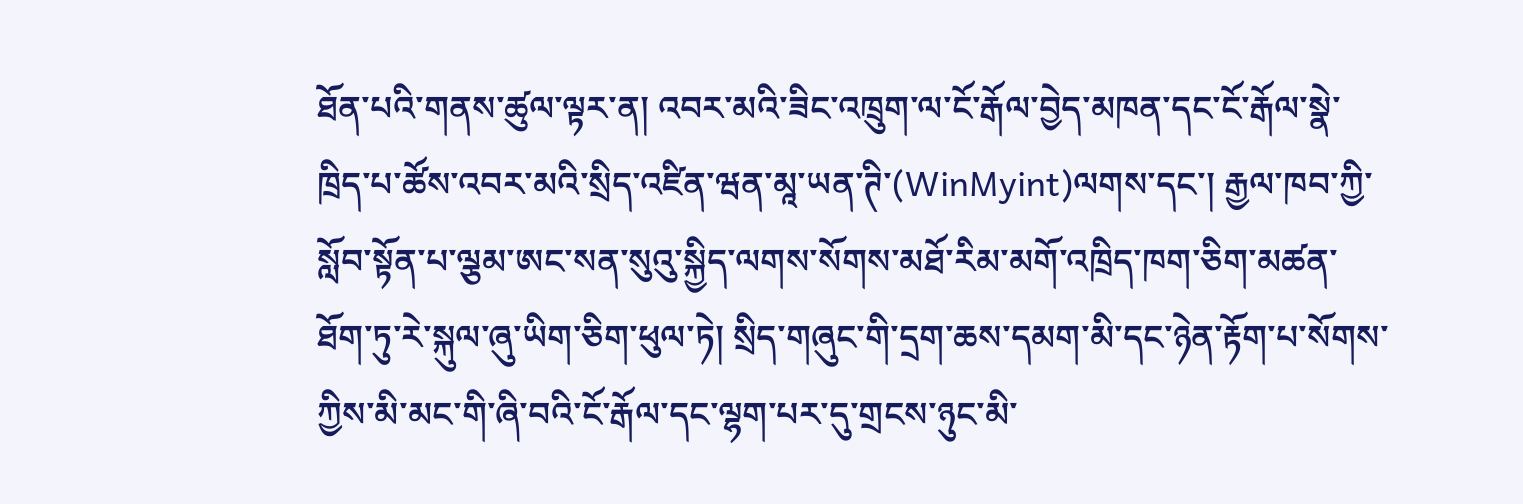ཐོན་པའི་གནས་ཚུལ་ལྟར་ན། འབར་མའི་ཟིང་འཁྲུག་ལ་ངོ་རྒོལ་བྱེད་མཁན་དང་ངོ་རྒོལ་སྣེ་ཁྲིད་པ་ཚོས་འབར་མའི་སྲིད་འཛིན་ཝན་མཱ་ཡན་ཊི་(WinMyint)ལགས་དང་། རྒྱལ་ཁབ་ཀྱི་སློབ་སྟོན་པ་ལྕམ་ཨང་སན་སུའུ་སྐྱིད་ལགས་སོགས་མཐོ་རིམ་མགོ་འཁྲིད་ཁག་ཅིག་མཚན་ཐོག་ཏུ་རེ་སྐུལ་ཞུ་ཡིག་ཅིག་ཕུལ་ཏེ། སྲིད་གཞུང་གི་དྲག་ཆས་དམག་མི་དང་ཉེན་རྟོག་པ་སོགས་ཀྱིས་མི་མང་གི་ཞི་བའི་ངོ་རྒོལ་དང་ལྷག་པར་དུ་གྲངས་ཉུང་མི་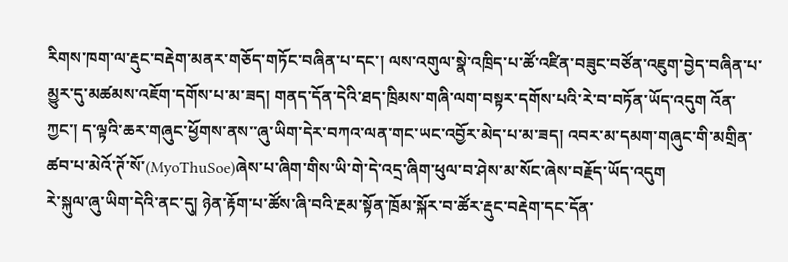རིགས་ཁག་ལ་རྡུང་བརྡེག་མནར་གཅོད་གཏོང་བཞིན་པ་དང་། ལས་འགུལ་སྣེ་འཁྲིད་པ་ཚོ་འཛིན་བཟུང་བཙོན་འཇུག་བྱེད་བཞིན་པ་མྱུར་དུ་མཚམས་འཇོག་དགོས་པ་མ་ཟད། གནད་དོན་དེའི་ཐད་ཁྲིམས་གཞི་ལག་བསྟར་དགོས་པའི་རེ་བ་བཏོན་ཡོད་འདུག འོན་ཀྱང་། ད་ལྟའི་ཆར་གཞུང་ཕྱོགས་ནས་་ཞུ་ཡིག་དེར་བཀའ་ལན་གང་ཡང་འབྱོར་མེད་པ་མ་ཟད། འབར་མ་དམག་གཞུང་གི་མགྲིན་ཚབ་པ་མེའོ་ཊོ་སོ་(MyoThuSoe)ཞེས་པ་ཞིག་གིས་ཡི་གེ་དེ་འདྲ་ཞིག་ཕུལ་བ་ཤེས་མ་སོང་ཞེས་བརྗོད་ཡོད་འདུག
རེ་སྐུལ་ཞུ་ཡིག་དེའི་ནང་དུ། ཉེན་རྟོག་པ་ཚོས་ཞི་བའི་རྔམ་སྟོན་ཁྲོམ་སྐོར་བ་ཚོར་རྡུང་བརྡེག་དང་དོན་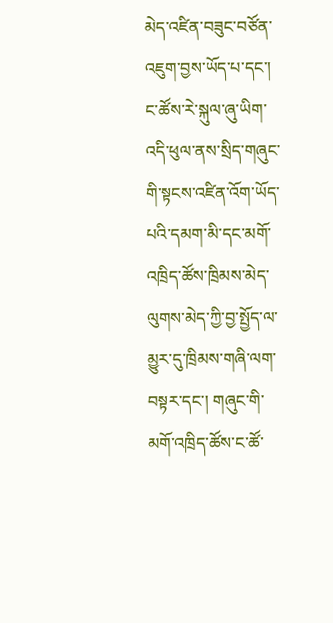མེད་འཛིན་བཟུང་བཙོན་འཇུག་བྱས་ཡོད་པ་དང་། ང་ཚོས་རེ་སྐུལ་ཞུ་ཡིག་འདི་ཕུལ་ནས་སྲིད་གཞུང་གི་སྟངས་འཛིན་འོག་ཡོད་པའི་དམག་མི་དང་མགོ་འཁྲིད་ཚོས་ཁྲིམས་མེད་ལུགས་མེད་ཀྱི་བྱ་སྤྱོད་ལ་མྱུར་དུ་ཁྲིམས་གཞི་ལག་བསྟར་དང་། གཞུང་གི་མགོ་འཁྲིད་ཚོས་ང་ཚོ་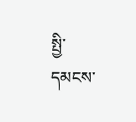སྤྱི་དམངས་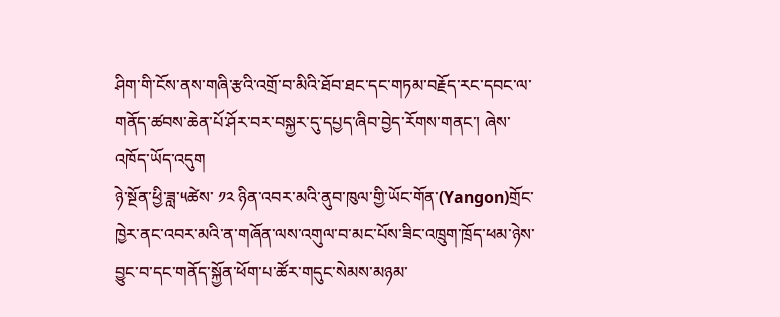ཤིག་གི་ངོས་ནས་གཞི་རྩའི་འགྲོ་བ་མིའི་ཐོབ་ཐང་དང་གཏམ་བརྗོད་རང་དབང་ལ་གནོད་ཚབས་ཆེན་པོ་ཤོར་བར་བསྐྱར་དུ་དཔྱད་ཞིབ་བྱེད་རོགས་གནང་། ཞེས་འཁོད་ཡོད་འདུག
ཉེ་སྔོན་ཕྱི་ཟླ་༥ཚེས་ ༡༢ ཉིན་འབར་མའི་ནུབ་ཁུལ་གྱི་ཡོང་གོན་(Yangon)གྲོང་ཁྱེར་ནང་འབར་མའི་ན་གཞོན་ལས་འགུལ་བ་མང་པོས་ཟིང་འཁྲུག་ཁྲོད་ཕམ་ཉེས་བྱུང་བ་དང་གནོད་སྐྱོན་ཕོག་པ་ཚོར་གདུང་སེམས་མཉམ་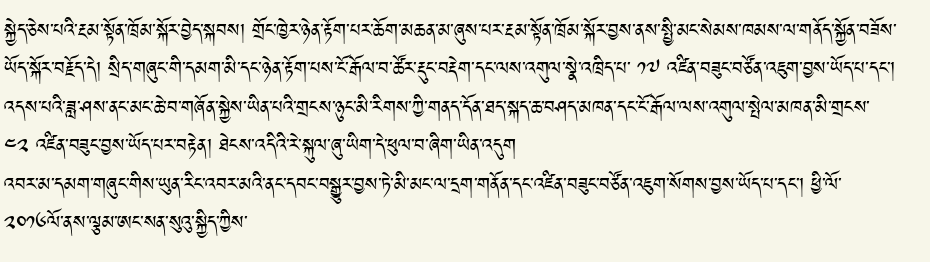སྐྱེད་ཅེས་པའི་རྔམ་སྟོན་ཁྲོམ་སྐོར་བྱེད་སྐབས། གྲོང་ཁྱེར་ཉེན་རྟོག་པར་ཆོག་མཆན་མ་ཞུས་པར་རྔམ་སྟོན་ཁྲོམ་སྐོར་བྱས་ནས་སྤྱི་མང་སེམས་ཁམས་ལ་གནོད་སྐྱོན་བཟོས་ཡོད་སྐོར་བརྗོད་དེ། སྲིད་གཞུང་གི་དམག་མི་དང་ཉེན་རྟོག་པས་ངོ་རྒོལ་བ་ཚོར་རྡུང་བརྡེག་དང་ལས་འགུལ་སྣེ་འཁྲིད་པ་ ༡༧ འཛིན་བཟུང་བཙོན་འཇུག་བྱས་ཡོད་པ་དང་། འདས་པའི་ཟླ་ཤས་ནང་མང་ཆེ་བ་གཞོན་སྐྱེས་ཡིན་པའི་གྲངས་ཉུང་མི་རིགས་ཀྱི་གནད་དོན་ཐད་སྐད་ཆ་བཤད་མཁན་དང་ངོ་རྒོལ་ལས་འགུལ་སྤེལ་མཁན་མི་གྲངས་ ༤༢ འཛིན་བཟུང་བྱས་ཡོད་པར་བརྟེན། ཐེངས་འདིའི་རེ་སྐུལ་ཞུ་ཡིག་དེ་ཕུལ་བ་ཞིག་ཡིན་འདུག
འབར་མ་དམག་གཞུང་གིས་ཡུན་རིང་འབར་མའི་ནང་དབང་བསྒྱུར་བྱས་ཏེ་མི་མང་ལ་དྲག་གནོན་དང་འཛིན་བཟུང་བཙོན་འཇུག་སོགས་བྱས་ཡོད་པ་དང་། ཕྱི་ལོ་ ༢༠༡༦ལོ་ནས་ལྕམ་ཨང་སན་སུའུ་སྐྱིད་ཀྱིས་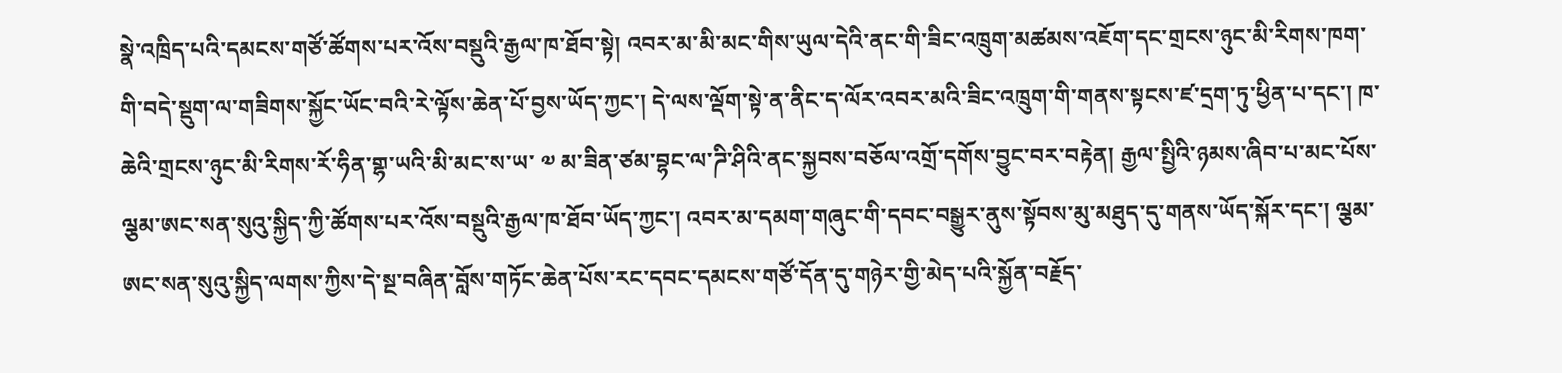སྣེ་འཁྲིད་པའི་དམངས་གཙོ་ཚོགས་པར་འོས་བསྡུའི་རྒྱལ་ཁ་ཐོབ་སྟེ། འབར་མ་མི་མང་གིས་ཡུལ་དེའི་ནང་གི་ཟིང་འཁྲུག་མཚམས་འཇོག་དང་གྲངས་ཉུང་མི་རིགས་ཁག་གི་བདེ་སྡུག་ལ་གཟིགས་སྐྱོང་ཡོང་བའི་རེ་ལྟོས་ཆེན་པོ་བྱས་ཡོད་ཀྱང་། དེ་ལས་ལྡོག་སྟེ་ན་ནིང་ད་ལོར་འབར་མའི་ཟིང་འཁྲུག་གི་གནས་སྟངས་ཛ་དྲག་ཏུ་ཕྱིན་པ་དང་། ཁ་ཆེའི་གྲངས་ཉུང་མི་རིགས་རོ་ཧིན་གྷ་ཡའི་མི་མང་ས་ཡ་ ༧ མ་ཟིན་ཙམ་བྷང་ལ་ཌི་ཤིའི་ནང་སྐྱབས་བཅོལ་འགྲོ་དགོས་བྱུང་བར་བརྟེན། རྒྱལ་སྤྱིའི་ཉམས་ཞིབ་པ་མང་པོས་ལྕམ་ཨང་སན་སུའུ་སྐྱིད་ཀྱི་ཚོགས་པར་འོས་བསྡུའི་རྒྱལ་ཁ་ཐོབ་ཡོད་ཀྱང་། འབར་མ་དམག་གཞུང་གི་དབང་བསྒྱུར་ནུས་སྟོབས་མུ་མཐུད་དུ་གནས་ཡོད་སྐོར་དང་། ལྕམ་ཨང་སན་སུའུ་སྐྱིད་ལགས་ཀྱིས་དེ་སྔ་བཞིན་བློས་གཏོང་ཆེན་པོས་རང་དབང་དམངས་གཙོ་དོན་དུ་གཉེར་གྱི་མེད་པའི་སྐྱོན་བརྗོད་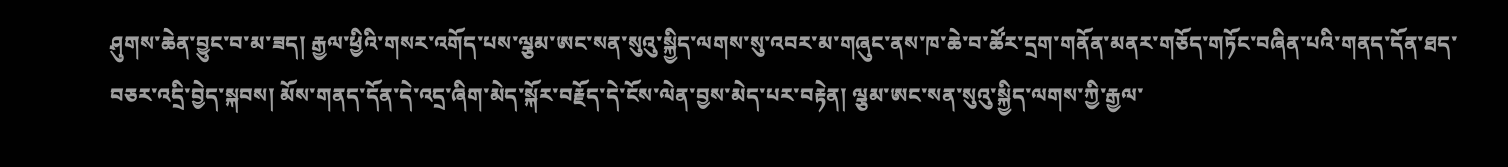ཤུགས་ཆེན་བྱུང་བ་མ་ཟད། རྒྱལ་ཕྱིའི་གསར་འགོད་པས་ལྕམ་ཨང་སན་སུའུ་སྐྱིད་ལགས་སུ་འབར་མ་གཞུང་ནས་ཁ་ཆེ་བ་ཚོར་དྲག་གནོན་མནར་གཅོད་གཏོང་བཞིན་པའི་གནད་དོན་ཐད་བཅར་འདྲི་བྱེད་སྐབས། མོས་གནད་དོན་དེ་འདྲ་ཞིག་མེད་སྐོར་བརྗོད་དེ་ངོས་ལེན་བྱས་མེད་པར་བརྟེན། ལྕམ་ཨང་སན་སུའུ་སྐྱིད་ལགས་ཀྱི་རྒྱལ་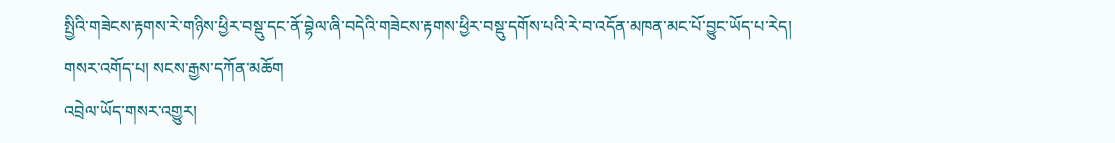སྤྱིའི་གཟེངས་རྟགས་རེ་གཉིས་ཕྱིར་བསྡུ་དང་ནོ་བྷེལ་ཞི་བདེའི་གཟེངས་རྟགས་ཕྱིར་བསྡུ་དགོས་པའི་རེ་བ་འདོན་མཁན་མང་པོ་བྱུང་ཡོད་པ་རེད།
གསར་འགོད་པ། སངས་རྒྱས་དཀོན་མཆོག
འབྲེལ་ཡོད་གསར་འགྱུར།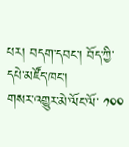པར། བདག་དབང་། བོད་ཀྱི་དཔེ་མཛོད་ཁང་།
གསར་འགྱུར་མེ་ལོང་ལོ་ ༡༠༠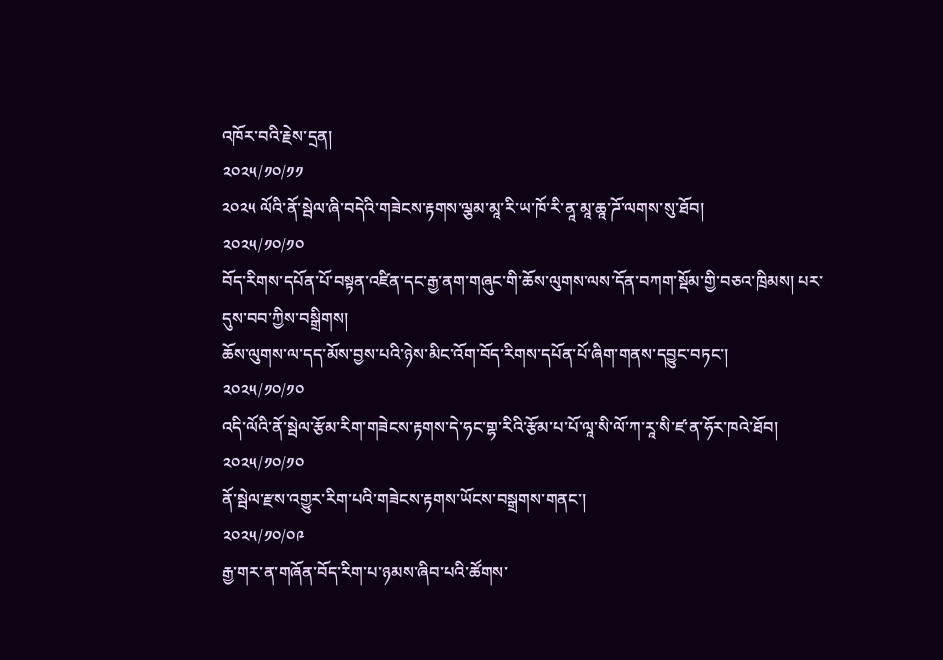འཁོར་བའི་རྗེས་དྲན།
༢༠༢༥/༡༠/༡༡
༢༠༢༥ ལོའི་ནོ་སྦེལ་ཞི་བདེའི་གཟེངས་རྟགས་ལྕམ་མཱ་རི་ཡ་ཁོ་རི་ནཱ་མཱ་ཆཱ་ཌོ་ལགས་སུ་ཐོབ།
༢༠༢༥/༡༠/༡༠
བོད་རིགས་དཔོན་པོ་བསྟན་འཛིན་དང་རྒྱ་ནག་གཞུང་གི་ཆོས་ལུགས་ལས་དོན་བཀག་སྡོམ་གྱི་བཅའ་ཁྲིམས། པར་དུས་བབ་ཀྱིས་བསྒྲིགས།
ཆོས་ལུགས་ལ་དད་མོས་བྱས་པའི་ཉེས་མིང་འོག་བོད་རིགས་དཔོན་པོ་ཞིག་གནས་དབྱུང་བཏང་།
༢༠༢༥/༡༠/༡༠
འདི་ལོའི་ནོ་སྦེལ་རྩོམ་རིག་གཟེངས་རྟགས་དེ་ཧང་གྷ་རིའི་རྩོམ་པ་པོ་ལཱ་སི་ལོ་ཀ་རཱ་སི་ཛ་ན་ཧོར་ཁའེ་ཐོབ།
༢༠༢༥/༡༠/༡༠
ནོ་སྦེལ་རྫས་འགྱུར་རིག་པའི་གཟེངས་རྟགས་ཡོངས་བསྒྲགས་གནང་།
༢༠༢༥/༡༠/༠༩
རྒྱ་གར་ན་གཞོན་བོད་རིག་པ་ཉམས་ཞིབ་པའི་ཚོགས་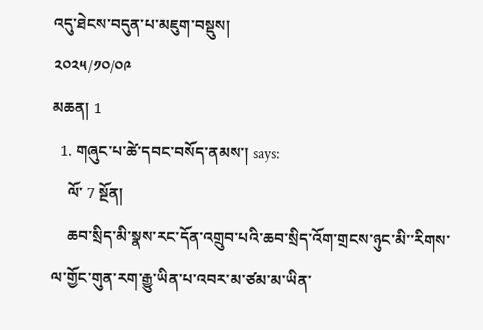འདུ་ཐེངས་བདུན་པ་མཇུག་བསྡུས།
༢༠༢༥/༡༠/༠༩
མཆན། 1
  1. གཞུང་པ་ཚེ་དབང་བསོད་ནམས་། says:
    ལོ་ 7 སྔོན།
    ཆབ་སྲིད་མི་སྣས་རང་དོན་འགྲུབ་པའི་ཆབ་སྲིད་འོག་གྲངས་ཉུང་མི་་རིགས་ལ་གྱོང་གུན་རག་རྒྱུ་ཡིན་པ་འབར་མ་ཙམ་མ་ཡིན་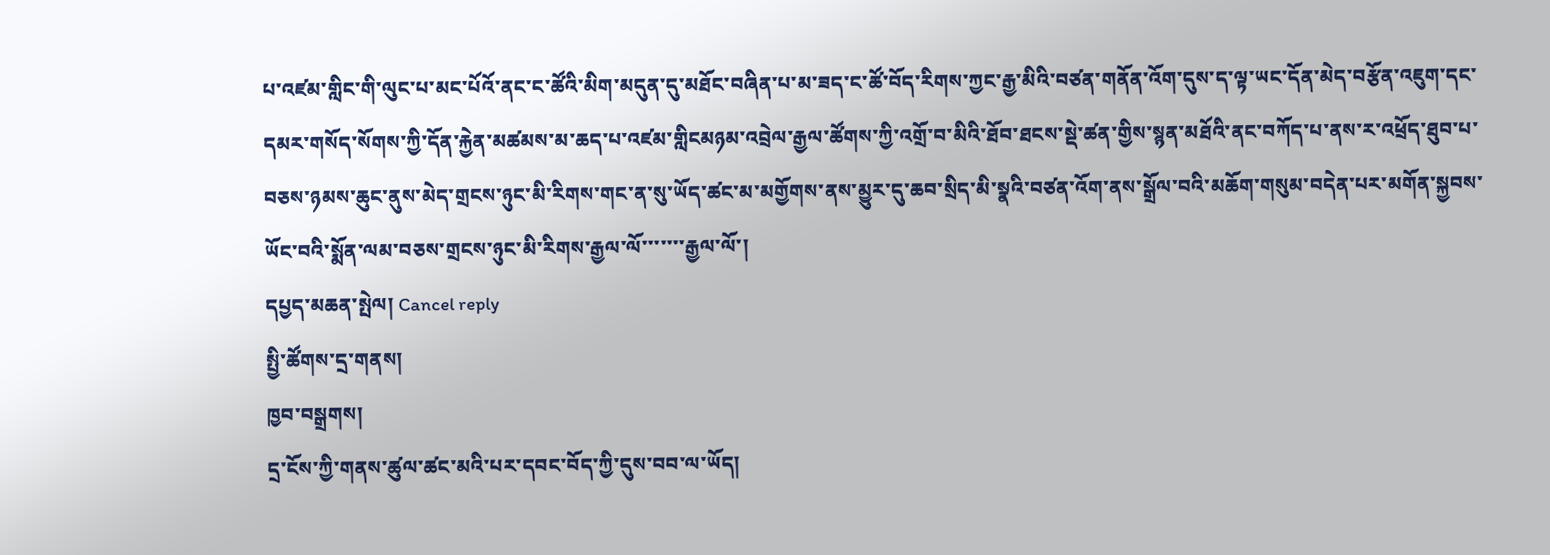པ་འཛམ་གླིང་གི་ལུང་པ་མང་པོའོ་ནང་ང་ཚོའི་མིག་མདུན་དུ་མཐོང་བཞིན་པ་མ་ཟད་ང་ཚོ་བོད་རིགས་ཀྱང་རྒྱ་མིའི་བཙན་གནོན་འོག་དུས་ད་ལྟ་ཡང་དོན་མེད་བརྩོན་འཇུག་དང་དམར་གསོད་སོགས་ཀྱི་དོན་རྐྱེན་མཚམས་མ་ཆད་པ་འཛམ་གླིངམཉམ་འབྲེལ་རྒྱལ་ཚོགས་ཀྱི་འགྲོ་བ་མིའི་ཐོབ་ཐངས་སྡེ་ཚན་གྱིས་སྙན་མཐོའི་ནང་བཀོད་པ་ནས་ར་འཕྲོད་ཐུབ་པ་བཅས་ཉམས་ཆུང་ནུས་མེད་གྲངས་ཉུང་མི་རིགས་གང་ན་སུ་ཡོད་ཚང་མ་མགྱོགས་ནས་མྱུར་དུ་ཆབ་སྲིད་མི་སྣའི་བཙན་འོག་ནས་སྒྲོལ་བའི་མཆོག་གསུམ་བདེན་པར་མགོན་སྐྱབས་ཡོང་བའི་སྨོན་ལམ་བཅས་གྲངས་ཉུང་མི་རིགས་རྒྱལ་ལོ་་་་་་་རྒྱལ་ལོ་།
དཔྱད་མཆན་སྤེལ། Cancel reply
སྤྱི་ཚོགས་དྲ་གནས།
ཁྱབ་བསྒྲགས།
དྲ་ངོས་ཀྱི་གནས་ཚུལ་ཚང་མའི་པར་དབང་བོད་ཀྱི་དུས་བབ་ལ་ཡོད།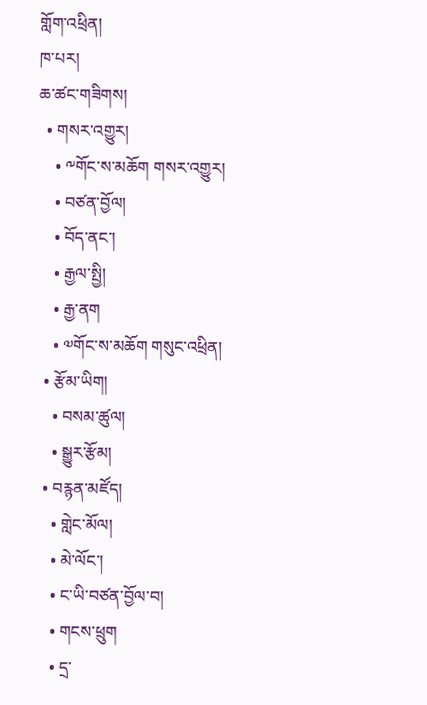གློག་འཕྲིན།
ཁ་པར།
ཆ་ཚང་གཟིགས།
  • གསར་འགྱུར།
    • ༸གོང་ས་མཆོག གསར་འགྱུར།
    • བཙན་བྱོལ།
    • བོད་ནང་།
    • རྒྱལ་སྤྱི།
    • རྒྱ་ནག
    • ༧གོང་ས་མཆོག གསུང་འཕྲིན།
  • རྩོམ་ཡིག།
    • བསམ་ཚུལ།
    • སྒྱུར་རྩོམ།
  • བརྙན་མཛོད།
    • གླེང་མོལ།
    • མེ་ལོང་།
    • ང་ཡི་བཙན་བྱོལ་བ།
    • གངས་ཕྲུག
    • དྲ་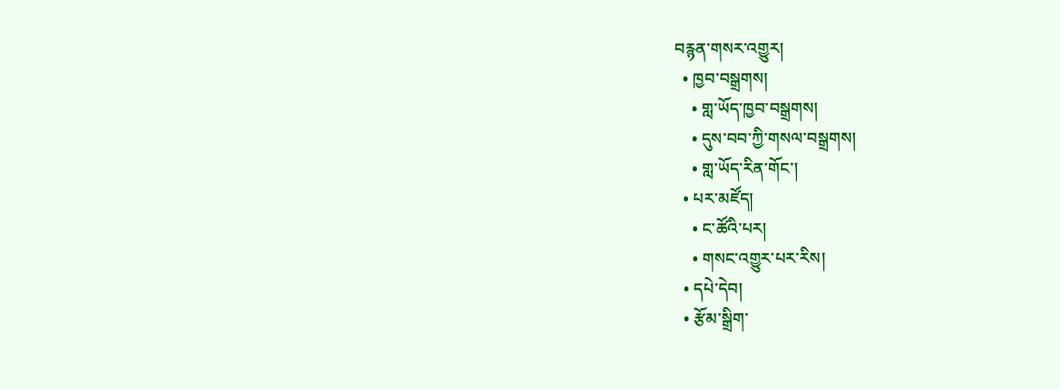བརྙན་གསར་འགྱུར།
  • ཁྱབ་བསྒྲགས།
    • གླ་ཡོད་ཁྱབ་བསྒྲགས།
    • དུས་བབ་ཀྱི་གསལ་བསྒྲགས།
    • གླ་ཡོད་རིན་གོང་།
  • པར་མཛོད།
    • ང་ཚོའི་པར།
    • གསང་འགྱུར་པར་རིས།
  • དཔེ་དེབ།
  • རྩོམ་སྒྲིག་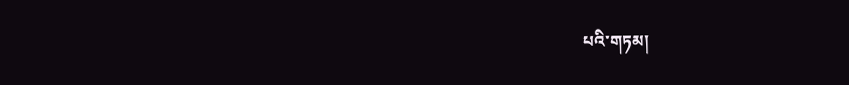པའི་གཏམ།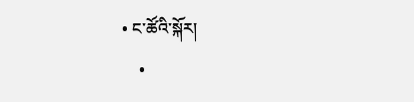• ང་ཚོའི་སྐོར།
    •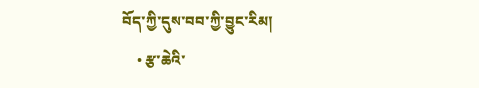བོད་ཀྱི་དུས་བབ་ཀྱི་བྱུང་རིམ།
    • རྩ་ཆེའི་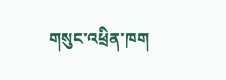གསུང་འཕྲིན་ཁག